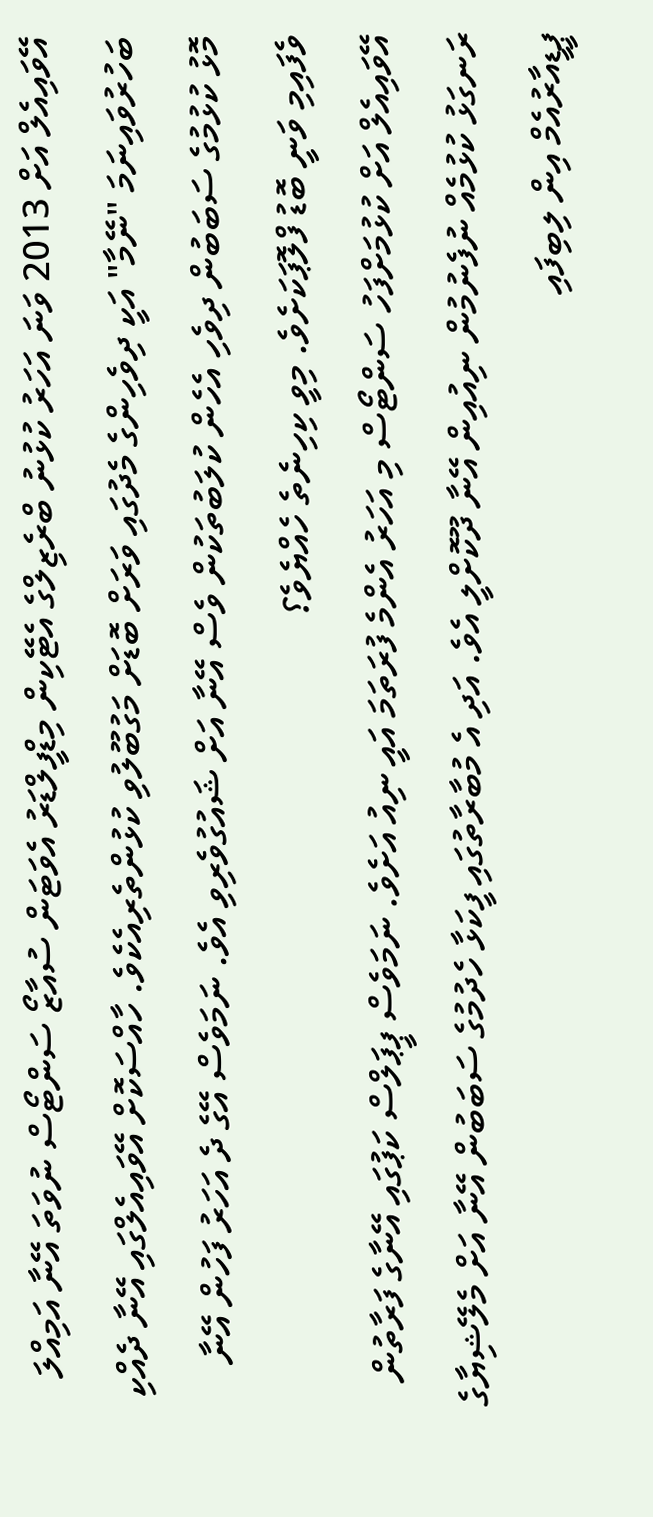އޭވައިއެލް އަށް 2013 ވަނަ އަހަރު ކުޅުނު ބްރެޒިލްގެ އެޓޭކިން މިޑްފީލްޑަރު އެވަޓަން ސުއާޒޯ ސަންޓޯސް ނުވަތަ އޭނާ އަމިއްލަ ބަހުރުވައިނަމަ "ނޭމާ" އަކީ ދިވެހިންގެ މެދުގައި ވަރަށް ބޮޑަށް މަގުބޫލުވި ކުޅުންތެރިއެކެވެ. ހާއްސަކޮށް އޭވައިއެލްގައި އޭނާ ދެއްކި މޮޅު ކުޅުމުގެ ސަބަބުން ދިވެހި އެހެން ކުލަބުތަކުން ވެސް އޭނާ އަށް ޝައުގުވެރިވި އެވެ. ނަމަވެސް އޭގެ ދެ އަހަރު ފަހުން އޭނާ ވެފައިމި ވަނީ ބޮޑު ފްލޮޕަކަށެވެ. މިވީ ކިހިނެތެ ހެއްޔެވެ؟
އޭވައިއެލް އަށް ކުޅުމަށްފަހު ސަންޓޯސް މި އަހަރު އެންމެ ފުރަތަމަ އައީ ނިއު އަށެވެ. ނަމަވެސް ޕީޕަލްސް ކަޕުގައި އޭނާގެ ފަރާތުން ރަނގަޅު ކުޅުމެއް ނުފެނުމުން ނިއުއިން އޭނާ ދޫކޮށްލީ އެވެ. އަދި އެ މުބާރާތުގައި ފީކަޅާ ހެދުމުގެ ސަބަބުން އޭނާ އަށް މެލޭޝިޔާގެ ޕީޑީއާރުއެމް އިން ލިބިފައި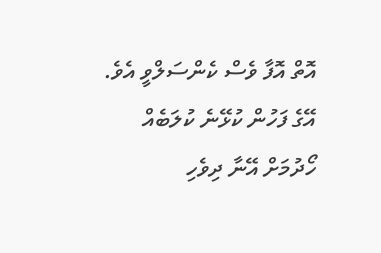އޮތް އޮފާ ވެސް ކެންސަލްވީ އެވެ.
އޭގެ ފަހުން ކުޅޭނެ ކުލަބެއް ހޯދުމަށް އޭނާ ދިވެހި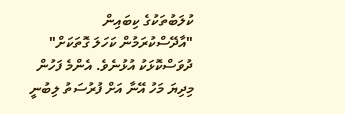ކުލަބުތަކުގެ ކިބައިން "އާދޭސްކުރަމުން ކަހަލަ ގޮތަކަށް" ދުވަސްކޮޅަކު އުޅުނެވެ. އެންމެ ފަހުން މިދިޔަ މަހު އޭނާ އަށް ފުރުސަތު ލިބުނީ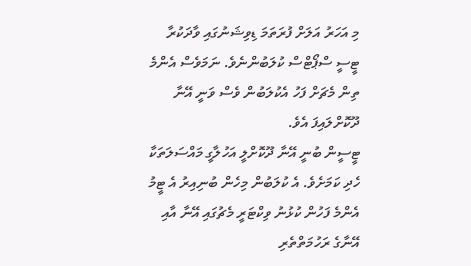މި އަހަރު އަލަށް ފުރަތަމަ ޑިވިޝަނުގައި ވާދަކުރާ ޓީސީ ސްޕޯޓްސް ކުލަބުންނެވެ. ނަމަވެސް އެންމެ ތިން މެޗަށް ފަހު އެކުލަބުން ވެސް ވަނީ އޭނާ ދޫކޮށްލައިފަ އެވެ.
ޓީސީން ބުނީ އޭނާ ދޫކޮށްލީ އަހުލާގީ މައްސަލަތަކާ ހެދި ކަމަށެވެ. އެ ކުލަބުން މިހެން ބުނިއިރު އެ ޓީމު އެންމެ ފަހުން ކުޅުނު ވިކްޓަރީ މެޗުގައި އޭނާ އާއި އޭނާގެ ރަހުމަތްތެރި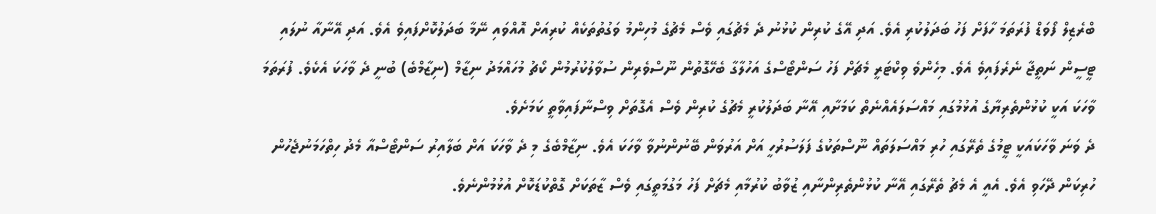ބްރެޒިލް ފޯވަޑް ފުރަތަމަ ހާފަށް ފަހު ބަދަލުކުރި އެވެ. އަދި އޭގެ ކުރިން ކުޅުނު ދެ މެޗުގައި ވެސް މެޗުގެ މުހިންމު ވަގުތުތަކެއް ކުރިއަށް އޮއްވައި ނޭމާ ބަދަލުކޮށްފައިވެ އެވެ. އަދި އޭނާއާ ނުލައި ޓީސީން ނަތީޖާ ނެރެފައިވެ އެވެ. މިހެންވެ ވިކްޓަރީ މެޗަށް ފަހު ސަންޓޯސްގެ އަހުލާގާ ބެހޭގޮތުން ނޫސްވެރިން ސުވާލުކުރުމުން ކޯޗު މުހައްމަދު ނިޒާމް (ނިޒާމްބެ) ބުނީ ދެ ވާހަކަ އެކެވެ. ފުރަތަމަ ވާހަކަ އަކީ ކުޅުންތެރިޔާގެ އުޅުމުގައި މައްސަލައެއްނެތް ކަމަށާއި އޭނާ ބަދަލުކުރީ މެޗުގެ ކުރިން ވެސް އެގޮތަށް ވިސްނާފައިވާތީ ކަމަށެވެ.
ދެ ވަނަ ވާހަކައަކީ ޓީމުގެ ތެރޭގައި ހުރި މައްސަލަތައް ނޫސްތަކުގެ ފަލަސުރުހީ އަށް އަރުވަން ބޭނުންނުވާ ވާހަކަ އެވެ. ނިޒާމްބެގެ މި ދެ ވާހަކަ އަށް ބަލާއިރު ސަންޓޯސްއާ މެދު ހިތްހަމަނުޖެހުން ހުރިކަން ދޭހަވި އެވެ. އެއީ އެ މެޗު ތެރޭގައި އޭނާ ކުޅުންތެރިންނާއި ޒުވާބު ކުރުމާއި މެޗަށް ފަހު މަގުމަތީގައި ވެސް ޒާތަކަށް ގޮތްކުޑަކޮށް އުޅުމުންނެވެ.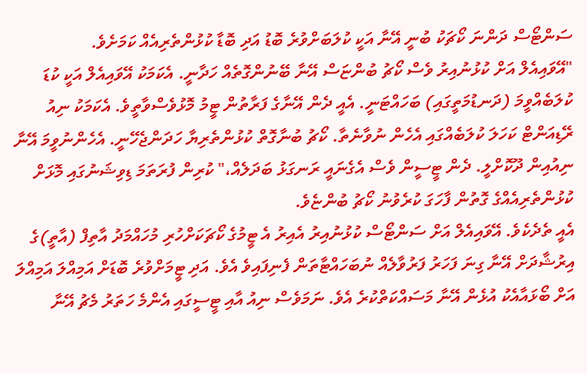ސަންޓޯސް ދަންނަ ކޯޗަކު ބުނީ އޭނާ އަކީ ކުލަބަށްވުރެ ބޮޑު އަދި ބޮޑާ ކުޅުންތެރިއެއް ކަމަށެވެ.
"އޭވައިއެލް އަށް ކުޅުނުއިރު ވެސް ކޯޗު ބުންޏަސް އޭނާ ބޭނުންގޮތެއް ހަދާނީ. އެކަމަކު އޭވައިއެލް އަކީ ކުޑަ ކުލަބެއްވީމަ (ދަނޑުމަތީގައި) ބަހައްޓަނީ. އެއީ ދެން އޭނާގެ ފަރާތުން ޓީމު މޮޅުވެސްވާތީވެ. އެކަމަކު ނިއު ރޭޑިއަންޓް ކަހަލަ ކުލަބެއްގައި އެހެން ނުވާނެތާ. ކޯޗު ބުނާގޮތް ކުޅުންތެރިޔާ ހަދަންޖެހޭނީ. އެހެންނުވީމަ އޭނާ ނިއުއިން ދޫކޮށްލީ. ދެން ޓީސީން ވެސް އެގެނައީ ރަނގަޅު ބަދަލެއް،" ކުރިން ފުރަތަމަ ޑިވިޝަނުގައި މޮޅަށް ކުޅުންތެރިއެއްގެ ގޮތުން ފާހަގަ ކުރެވުނު ކޯޗު ބުންޏެވެ.
އެއީ ތެދެކެވެ. އޭވައިއެލް އަށް ސަންޓޯސް ކުޅުނުއިރު އެއިރު އެ ޓީމުގެ ކޯޗަކަށްހުރި މުހައްމަދު އާތިފް (އާތީ)ގެ އިރުޝާދަށް އޭނާ ގިނަ ފަހަރު ފަރުވާލެއް ނުބަހައްޓާތަން ފެނިފައިވެ އެވެ. އަދި ޓީމަށްވުރެ ބޮޑަށް އަމިއްލަ އަމިއްލަ އަށް ބޯޅައާއެކު އުޅެން އޭނާ މަސައްކަތްކުރެ އެވެ. ނަމަވެސް ނިއު އާއި ޓީސީގައި އެންމެ ހަތަރު މެޗު އޭނާ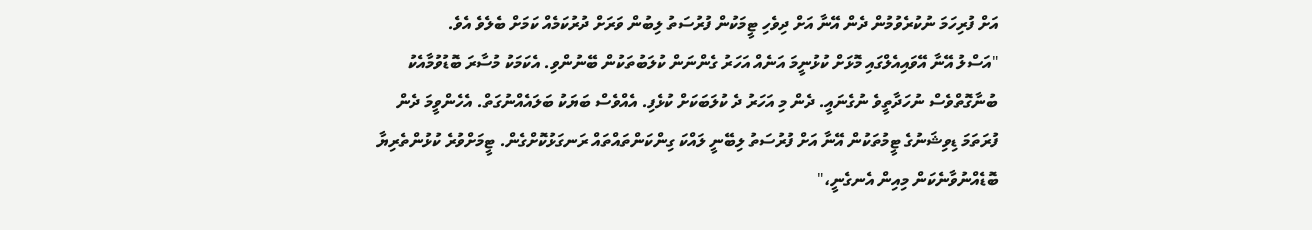އަށް ފުރިހަމަ ނުކުރެވުމުން ދެން އޭނާ އަށް ދިވެހި ޓީމަކުން ފުރުސަތު ލިބުން ވަރަށް ދުރުކަމެއް ކަމަށް ބެލެވެ އެވެ.
"އަސްލު އޭނާ އޭވައިއެލްގައި މޮޅަށް ކުޅުނީމަ އަނެއް އަހަރު ގެންނަން ކުލަބުތަކުން ބޭނުންވި. އެކަމަކު މުސާރަ ބޮޑުވުމާއެކު ބުނާގޮތްވެސް ނުހަދާތީވެ ނުގެނައީ. ދެން މި އަހަރު ދެ ކުލަބަކަށް ކުޅެފި. އެއްވެސް ބަޔަކު ބަލައެއްނުގަތް. އެހެންވީމަ ދެން ފުރަތަމަ ޑިވިޝަނުގެ ޓީމުތަކުން އޭނާ އަށް ފުރުސަތު ލިބޭނީ ލައްކަ ގިންކަންތައްތައް ރަނގަޅުކޮށްގެން. ޓީމަށްވުރެ ކުޅުންތެރިޔާ ބޮޑެއްނުވާނެކަން މިއިން އެނގެނީ،"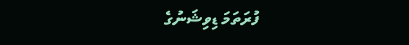ފުރަތަމަ ޑިވިޝަނުގެ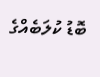ބޮޑު ކުލަބެއްގެ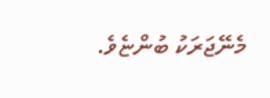މެނޭޖަރަކު ބުންޏެވެ.